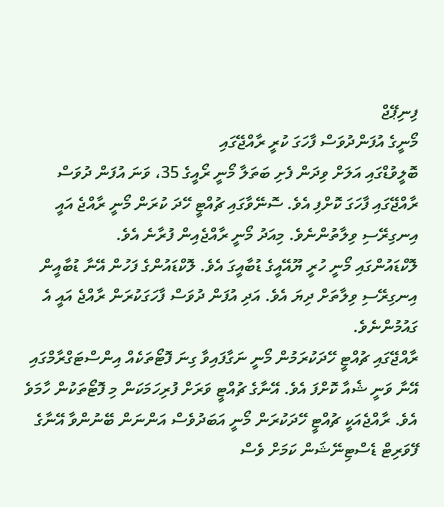ފިނިޕޭޖް
މޯނީގެ އުފަންދުވަސް ފާހަގަ ކުރީ ރާއްޖޭގައި
ބޮލީވުޑްގައި އަލަށް ވިދަން ފެށި ބަތަލާ މޯނީ ރޯއީގެ 35، ވަނަ އުފަން ދުވަސް ރާއްޖޭގައި ފާހަގަ ކޮށްފި އެވެ. ސޮނޭވާގައި ޗުއްޓީ ހޭދަ ކުރަން މޯނީ ރާއްޖެ އައީ އިނގިރޭސި ވިލާތުންނެވެ. މިއަދު މޯނީ ރާއްޖެއިން ފުރާނެ އެވެ.
ލޮކްޑައުންގައި މޯނީ ހުރީ ޔޫއޭއީގެ ޑުބާއީގަ އެވެ. ލޮކްޑައުންގެ ފަހުން އޭނާ ޑުބާއީން އިނގިރޭސި ވިލާތަށް ދިޔަ އެވެ. އަދި އުފަން ދުވަސް ފާހަގަކުރަން ރާއްޖެ އައީ އެ ގައުމުންނެވެ.
ރާއްޖޭގައި ޗުއްޓީ ހޭދަކުރަމުން މޯނީ ނަގާފައިވާ ގިނަ ފޮޓޯތަކެއް އިންސްޓަގްރާމްގައި އޭނާ ވަނީ ޝެއާ ކޮށްފަ އެވެ. އޭނާގެ ޗުއްޓީ ވަރަށް ފުރިހަމަކަން މި ފޮޓޯތަކުން ހާމަވެ އެވެ. ރާއްޖެއަކީ ޗުއްޓީ ހޭދަކުރަން މޯނީ އަބަދުވެސް އަންނަން ބޭނުންވާ އޭނާގެ ފޭވަރިޓް ޑެސްޓިނޭޝަން ކަމަށް ވެސް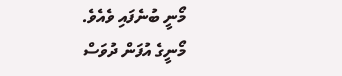މޯނީ ބުނެފައި ވެއެވެ.
މޯނީގެ އުފަން ދުވަސް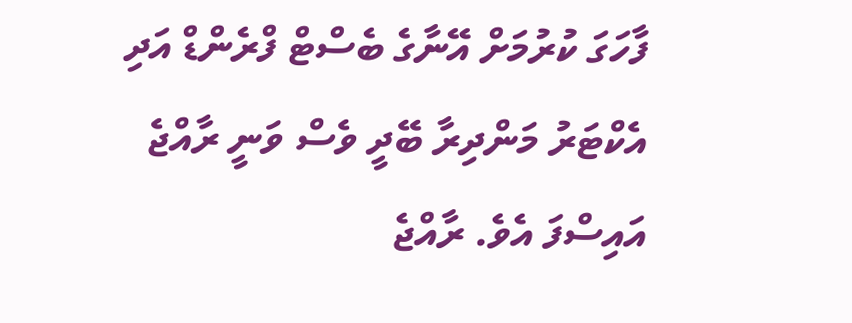ފާހަގަ ކުރުމަށް އޭނާގެ ބެސްޓް ފްރެންޑް އަދި އެކްޓަރު މަންދިރާ ބޭދީ ވެސް ވަނީ ރާއްޖެ އައިސްފަ އެވެ. ރާއްޖެ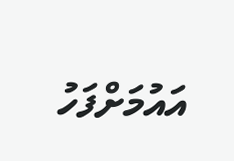އައުމަށްފަހު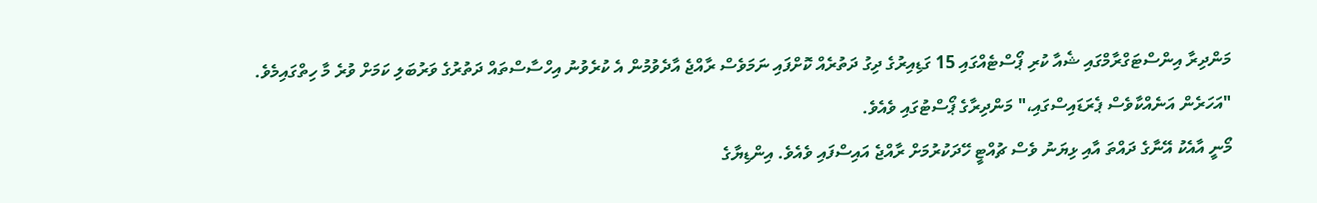މަންދިރާ އިންސްޓަގްރާމްގައި ޝެއާ ކުރި ޕޯސްޓެއްގައި 15 ގަޑިއިރުގެ ދިގު ދަތުރެއް ކޮށްފައި ނަމަވެސް ރާއްޖެ އާދެވުމުން އެ ކުރެވުނު އިހްސާސްތައް ދަތުރުގެ ވަރުބަލި ކަމަށް ވުރެ މާ ހިތްގައިމެވެ.
"އަހަރެން އަނެއްކާވެސް ޕެރަޑައިސްގައި،" މަންދިރާގެ ޕޯސްޓުގައި ވެއެވެ.
މޯނީ އާއެކު އޭނާގެ ދައްތަ އާއި ޅިޔަނު ވެސް ޗުއްޓީ ހޭދަކުރުމަށް ރާއްޖެ އައިސްފައި ވެއެވެ. އިންޑިޔާގެ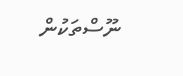ނޫސްތަކުން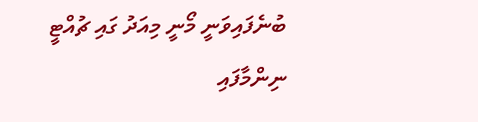ބުނެފައިވަނީ މޯނީ މިއަދު ގައި ޗުއްޓީ ނިންމާފައި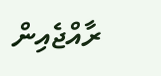ރާއްޖެއިން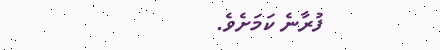ފުރާނެ ކަމަށެވެ.